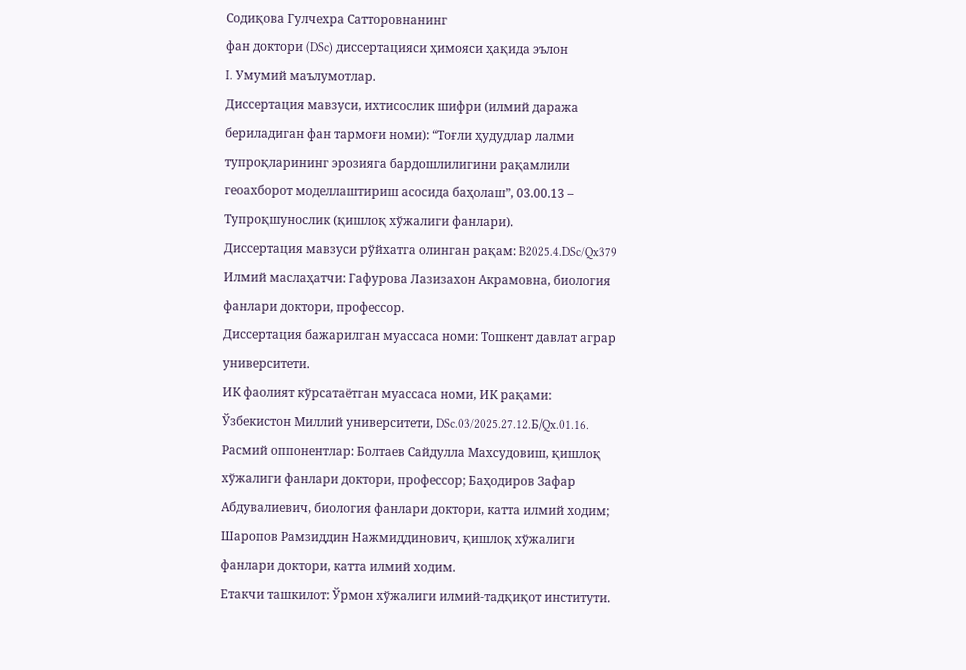Содиқова Гулчехра Сатторовнанинг
фан доктори (DSc) диссертацияси ҳимояси ҳақида эълон
I. Умумий маълумотлар.
Диссертация мавзуси, ихтисослик шифри (илмий даража бериладиган фан тармоғи номи): “Тоғли ҳудудлар лалми тупроқларининг эрозияга бардошлилигини рақамлили геоахборот моделлаштириш асосида баҳолаш”, 03.00.13 – Тупроқшунослик (қишлоқ хўжалиги фанлари).
Диссертация мавзуси рўйхатга олинган рақам: B2025.4.DSc/Qx379
Илмий маслаҳатчи: Гафурова Лазизахон Акрамовна, биология фанлари доктори, профессор.
Диссертация бажарилган муассаса номи: Тошкент давлат аграр университети.
ИК фаолият кўрсатаётган муассаса номи, ИК рақами: Ўзбекистон Миллий университети, DSc.03/2025.27.12.Б/Qx.01.16.
Расмий оппонентлар: Болтаев Сайдулла Махсудовиш, қишлоқ хўжалиги фанлари доктори, профессор; Баҳодиров Зафар Абдувалиевич, биология фанлари доктори, катта илмий ходим; Шаропов Рамзиддин Нажмиддинович, қишлоқ хўжалиги фанлари доктори, катта илмий ходим.
Етакчи ташкилот: Ўрмон хўжалиги илмий-тадқиқот институти.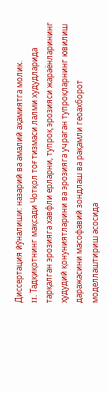Диссертация йўналиши: назарий ва амалий аҳамиятга молик.
II. Тадқиқотнинг мақсади Чотқол тоғ тизмаси лалми худудларида тарқалган эрозияга хавфли ерларни, тупроқ эрозияси жараёнларининг ҳудудий қонуниятларини ва эрозияга учраган тупроқларнинг ювилиш даражасини масофавий зондлаш ва рақамли геоахборот моделлаштириш асосида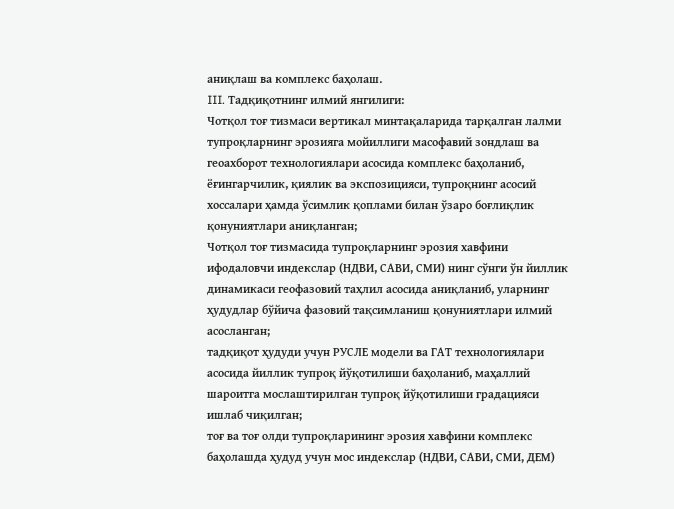аниқлаш ва комплекс баҳолаш.
III. Тадқиқотнинг илмий янгилиги:
Чотқол тоғ тизмаси вертикал минтақаларида тарқалган лалми тупроқларнинг эрозияга мойиллиги масофавий зондлаш ва геоахборот технологиялари асосида комплекс баҳоланиб, ёғингарчилик, қиялик ва экспозицияси, тупроқнинг асосий хоссалари ҳамда ўсимлик қоплами билан ўзаро боғлиқлик қонуниятлари аниқланган;
Чотқол тоғ тизмасида тупроқларнинг эрозия хавфини ифодаловчи индекслар (НДВИ, САВИ, СМИ) нинг сўнги ўн йиллик динамикаси геофазовий таҳлил асосида аниқланиб, уларнинг ҳудудлар бўйича фазовий тақсимланиш қонуниятлари илмий асосланган;
тадқиқот ҳудуди учун РУСЛЕ модели ва ГАТ технологиялари асосида йиллик тупроқ йўқотилиши баҳоланиб, маҳаллий шароитга мослаштирилган тупроқ йўқотилиши градацияси ишлаб чиқилган;
тоғ ва тоғ олди тупроқларининг эрозия хавфини комплекс баҳолашда ҳудуд учун мос индекслар (НДВИ, САВИ, СМИ, ДЕМ)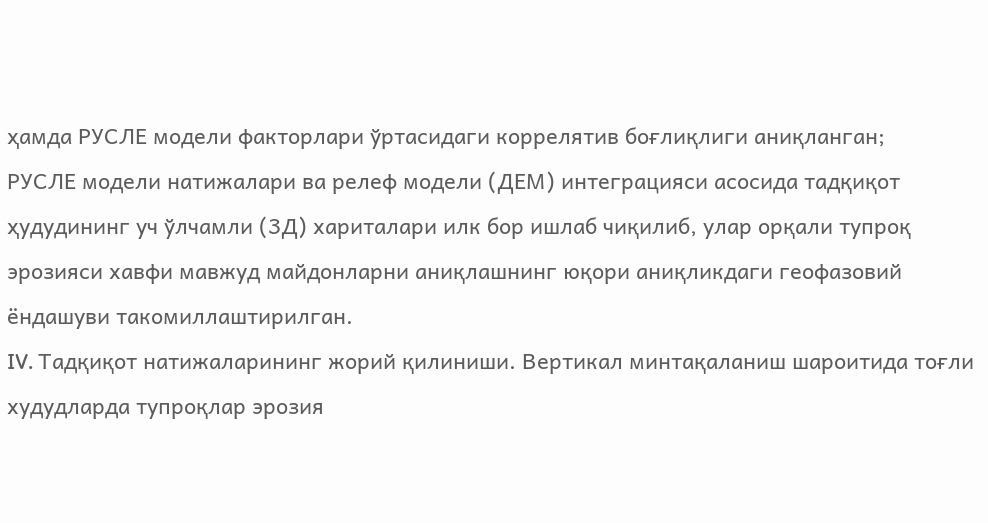ҳамда РУСЛЕ модели факторлари ўртасидаги коррелятив боғлиқлиги аниқланган;
РУСЛЕ модели натижалари ва релеф модели (ДЕМ) интеграцияси асосида тадқиқот ҳудудининг уч ўлчамли (3Д) хариталари илк бор ишлаб чиқилиб, улар орқали тупроқ эрозияси хавфи мавжуд майдонларни аниқлашнинг юқори аниқликдаги геофазовий ёндашуви такомиллаштирилган.
IV. Тадқиқот натижаларининг жорий қилиниши. Вертикал минтақаланиш шароитида тоғли худудларда тупроқлар эрозия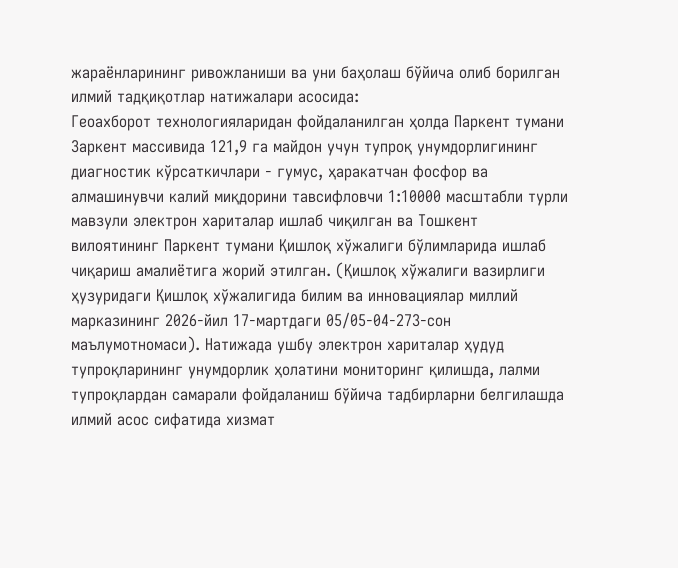жараёнларининг ривожланиши ва уни баҳолаш бўйича олиб борилган илмий тадқиқотлар натижалари асосида:
Геоахборот технологияларидан фойдаланилган ҳолда Паркент тумани Заркент массивида 121,9 га майдон учун тупроқ унумдорлигининг диагностик кўрсаткичлари - гумус, ҳаракатчан фосфор ва алмашинувчи калий миқдорини тавсифловчи 1:10000 масштабли турли мавзули электрон хариталар ишлаб чиқилган ва Тошкент вилоятининг Паркент тумани Қишлоқ хўжалиги бўлимларида ишлаб чиқариш амалиётига жорий этилган. (Қишлоқ хўжалиги вазирлиги ҳузуридаги Қишлоқ хўжалигида билим ва инновациялар миллий марказининг 2026-йил 17-мартдаги 05/05-04-273-сон маълумотномаси). Натижада ушбу электрон хариталар ҳудуд тупроқларининг унумдорлик ҳолатини мониторинг қилишда, лалми тупроқлардан самарали фойдаланиш бўйича тадбирларни белгилашда илмий асос сифатида хизмат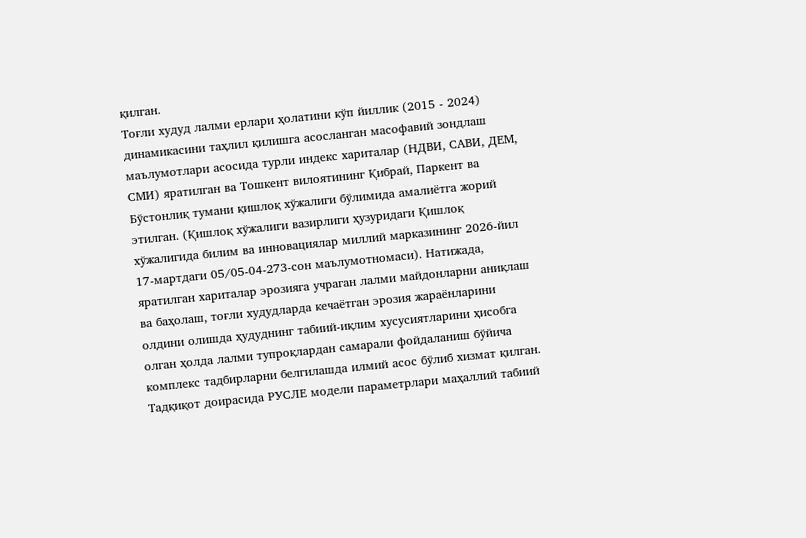қилган.
Тоғли худуд лалми ерлари ҳолатини кўп йиллик (2015 - 2024) динамикасини таҳлил қилишга асосланган масофавий зондлаш маълумотлари асосида турли индекс хариталар (НДВИ, САВИ, ДЕМ, СМИ) яратилган ва Тошкент вилоятининг Қибрай, Паркент ва Бўстонлиқ тумани қишлоқ хўжалиги бўлимида амалиётга жорий этилган. (Қишлоқ хўжалиги вазирлиги ҳузуридаги Қишлоқ хўжалигида билим ва инновациялар миллий марказининг 2026-йил 17-мартдаги 05/05-04-273-сон маълумотномаси). Натижада, яратилган хариталар эрозияга учраган лалми майдонларни аниқлаш ва баҳолаш, тоғли худудларда кечаётган эрозия жараёнларини олдини олишда ҳудуднинг табиий-иқлим хусусиятларини ҳисобга олган ҳолда лалми тупроқлардан самарали фойдаланиш бўйича комплекс тадбирларни белгилашда илмий асос бўлиб хизмат қилган.
Тадқиқот доирасида РУСЛЕ модели параметрлари маҳаллий табиий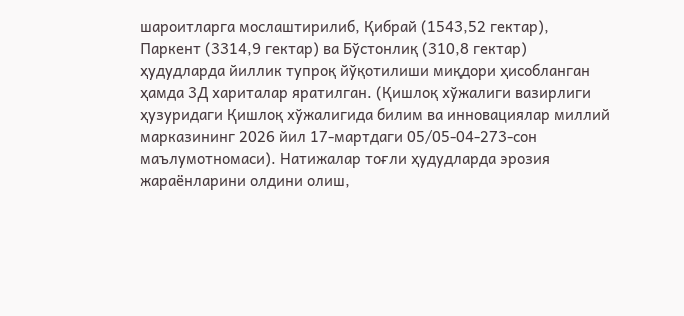шароитларга мослаштирилиб, Қибрай (1543,52 гектар), Паркент (3314,9 гектар) ва Бўстонлиқ (310,8 гектар) ҳудудларда йиллик тупроқ йўқотилиши миқдори ҳисобланган ҳамда 3Д хариталар яратилган. (Қишлоқ хўжалиги вазирлиги ҳузуридаги Қишлоқ хўжалигида билим ва инновациялар миллий марказининг 2026 йил 17-мартдаги 05/05-04-273-сон маълумотномаси). Натижалар тоғли ҳудудларда эрозия жараёнларини олдини олиш,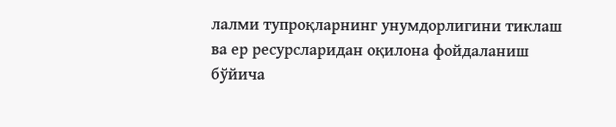лалми тупроқларнинг унумдорлигини тиклаш ва ер ресурсларидан оқилона фойдаланиш бўйича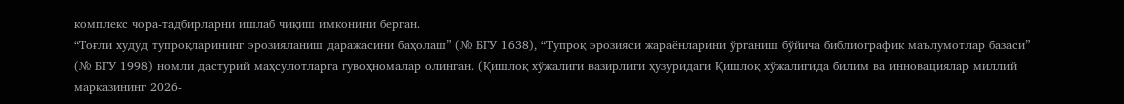комплекс чора-тадбирларни ишлаб чиқиш имконини берган.
“Тоғли худуд тупроқларининг эрозияланиш даражасини баҳолаш” (№ БГУ 1638), “Тупроқ эрозияси жараёнларини ўрганиш бўйича библиографик маълумотлар базаси” (№ БГУ 1998) номли дастурий маҳсулотларга гувоҳномалар олинган. (Қишлоқ хўжалиги вазирлиги ҳузуридаги Қишлоқ хўжалигида билим ва инновациялар миллий марказининг 2026-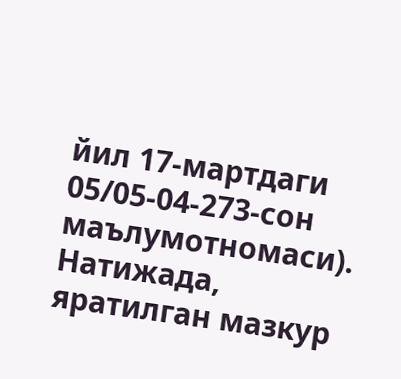йил 17-мартдаги 05/05-04-273-сон маълумотномаси). Натижада, яратилган мазкур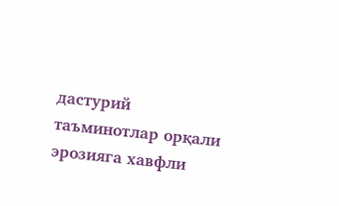дастурий таъминотлар орқали эрозияга хавфли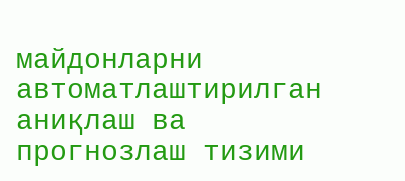майдонларни автоматлаштирилган аниқлаш ва прогнозлаш тизими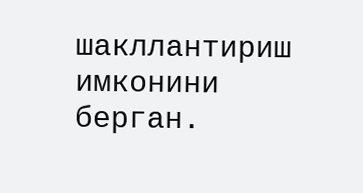шакллантириш имконини берган.